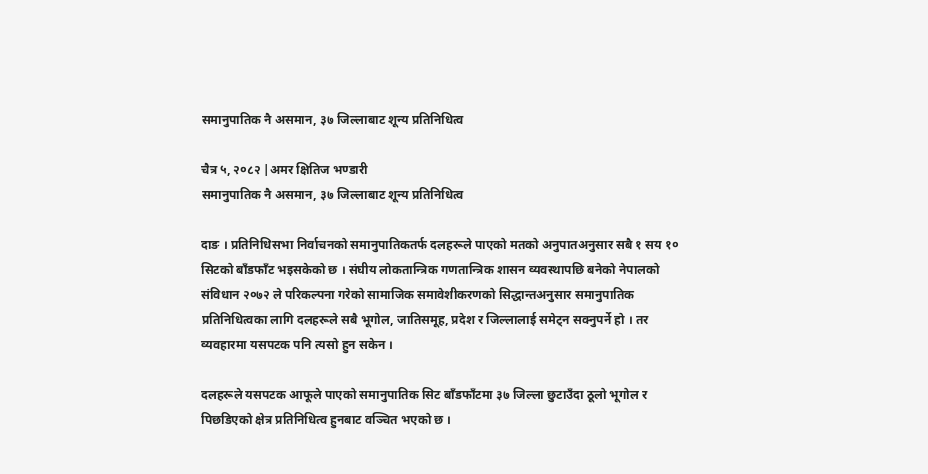समानुपातिक नै असमान, ३७ जिल्लाबाट शून्य प्रतिनिधित्व

चैत्र ५, २०८२ |अमर क्षितिज भण्डारी
समानुपातिक नै असमान, ३७ जिल्लाबाट शून्य प्रतिनिधित्व

दाङ । प्रतिनिधिसभा निर्वाचनको समानुपातिकतर्फ दलहरूले पाएको मतको अनुपातअनुसार सबै १ सय १० सिटको बाँडफाँट भइसकेको छ । संघीय लोकतान्त्रिक गणतान्त्रिक शासन व्यवस्थापछि बनेको नेपालको संविधान २०७२ ले परिकल्पना गरेको सामाजिक समावेशीकरणको सिद्धान्तअनुसार समानुपातिक प्रतिनिधित्वका लागि दलहरूले सबै भूगोल, जातिसमूह, प्रदेश र जिल्लालाई समेट्न सक्नुपर्ने हो । तर व्यवहारमा यसपटक पनि त्यसो हुन सकेन ।

दलहरूले यसपटक आफूले पाएको समानुपातिक सिट बाँडफाँटमा ३७ जिल्ला छुटाउँदा ठूलो भूगोल र पिछडिएको क्षेत्र प्रतिनिधित्व हुनबाट वञ्चित भएको छ ।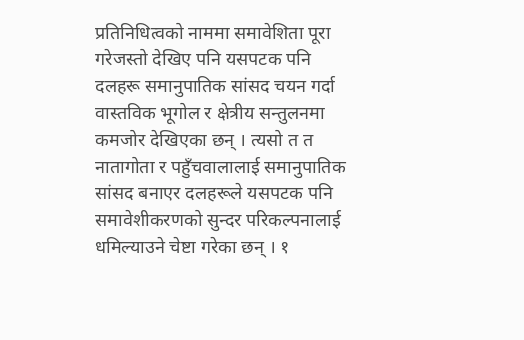प्रतिनिधित्वको नाममा समावेशिता पूरा गरेजस्तो देखिए पनि यसपटक पनि दलहरू समानुपातिक सांसद चयन गर्दा वास्तविक भूगोल र क्षेत्रीय सन्तुलनमा कमजोर देखिएका छन् । त्यसो त त नातागोता र पहुँचवालालाई समानुपातिक सांसद बनाएर दलहरूले यसपटक पनि समावेशीकरणको सुन्दर परिकल्पनालाई धमिल्याउने चेष्टा गरेका छन् । १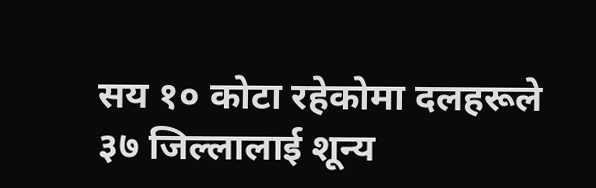सय १० कोटा रहेकोमा दलहरूले ३७ जिल्लालाई शून्य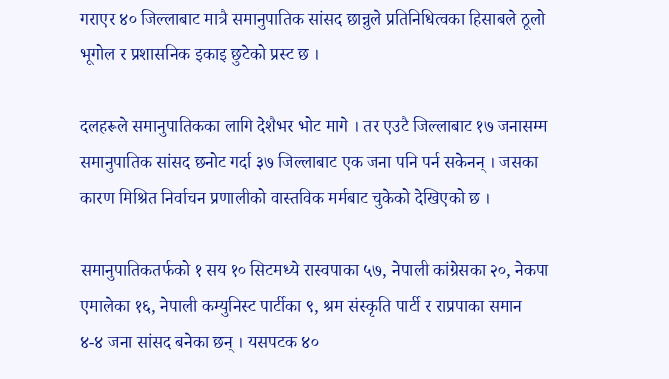गराएर ४० जिल्लाबाट मात्रै समानुपातिक सांसद छान्नुले प्रतिनिधित्वका हिसाबले ठूलो भूगोल र प्रशासनिक इकाइ छुटेको प्रस्ट छ ।

दलहरूले समानुपातिकका लागि देशैभर भोट मागे । तर एउटै जिल्लाबाट १७ जनासम्म समानुपातिक सांसद छनोट गर्दा ३७ जिल्लाबाट एक जना पनि पर्न सकेनन् । जसका कारण मिश्रित निर्वाचन प्रणालीको वास्तविक मर्मबाट चुकेको देखिएको छ ।

समानुपातिकतर्फको १ सय १० सिटमध्ये रास्वपाका ५७, नेपाली कांग्रेसका २०, नेकपा एमालेका १६, नेपाली कम्युनिस्ट पार्टीका ९, श्रम संस्कृति पार्टी र राप्रपाका समान ४-४ जना सांसद बनेका छन् । यसपटक ४०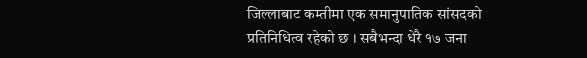जिल्लाबाट कम्तीमा एक समानुपातिक सांसदको प्रतिनिधित्व रहेको छ । सबैभन्दा धेरै १७ जना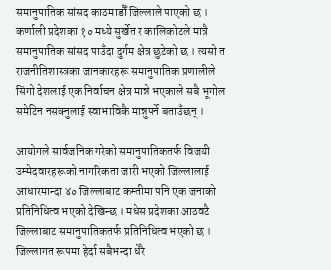समानुपातिक सांसद काठमाडौँ जिल्लाले पाएको छ । कर्णाली प्रदेशका १० मध्ये सुर्खेत र कालिकोटले मात्रै समानुपातिक सांसद पाउँदा दुर्गम क्षेत्र छुटेको छ । त्यसो त राजनीतिशास्त्रका जानकारहरू समानुपातिक प्रणालीले सिंगो देशलाई एक निर्वाचन क्षेत्र मान्ने भएकाले सबै भूगोल समेटिन नसक्नुलाई स्वाभाविकै मान्नुपर्ने बताउँछन् ।

आयोगले सार्वजनिक गरेको समानुपातिकतर्फ विजयी उम्मेदवारहरूको नागरिकता जारी भएको जिल्लालाई आधारमान्दा ४० जिल्लाबाट कम्तीमा पनि एक जनाको प्रतिनिधित्व भएको देखिन्छ । मधेस प्रदेशका आठवटै जिल्लाबाट समानुपातिकतर्फ प्रतिनिधित्व भएको छ । जिल्लागत रूपमा हेर्दा सबैभन्दा धेरै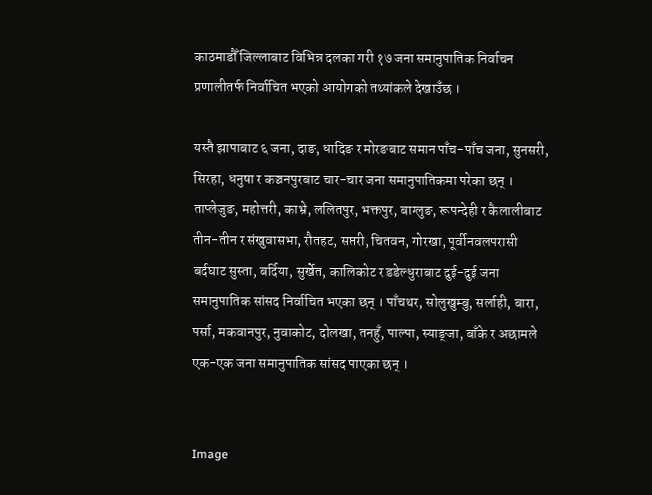काठमाडौँ जिल्लाबाट विभिन्न दलका गरी १७ जना समानुपातिक निर्वाचन प्रणालीतर्फ निर्वाचित भएको आयोगको तथ्यांकले देखाउँछ ।

यस्तै झापाबाट ६ जना, दाङ, धादिङ र मोरङबाट समान पाँच-पाँच जना, सुनसरी, सिरहा, धनुषा र कञ्चनपुरबाट चार-चार जना समानुपातिकमा परेका छन् । ताप्लेजुङ, महोत्तरी, काभ्रे, ललितपुर, भक्तपुर, बाग्लुङ, रूपन्देही र कैलालीबाट तीन-तीन र संखुवासभा, रौतहट, सप्तरी, चितवन, गोरखा, पूर्वीनवलपरासी बर्दघाट सुस्ता, बर्दिया, सुर्खेत, कालिकोट र डडेल्धुराबाट दुई-दुई जना समानुपातिक सांसद निर्वाचित भएका छन् । पाँचथर, सोलुखुम्बु, सर्लाही, बारा, पर्सा, मकवानपुर, नुवाकोट, दोलखा, तनहुँ, पाल्पा, स्याङ्जा, बाँके र अछामले एक-एक जना समानुपातिक सांसद पाएका छन् ।


Image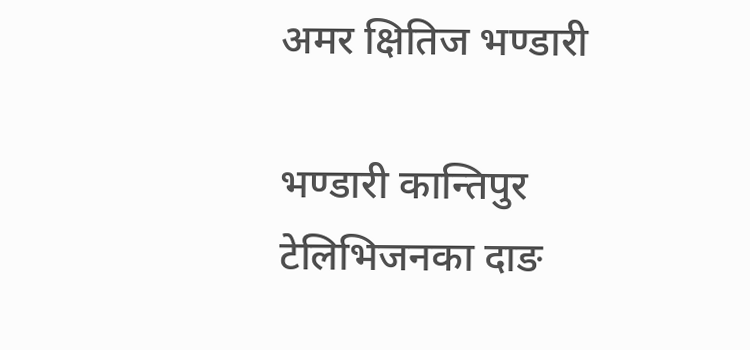अमर क्षितिज भण्डारी

भण्डारी कान्तिपुर टेलिभिजनका दाङ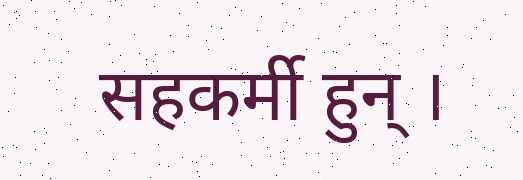सहकर्मी हुन् ।